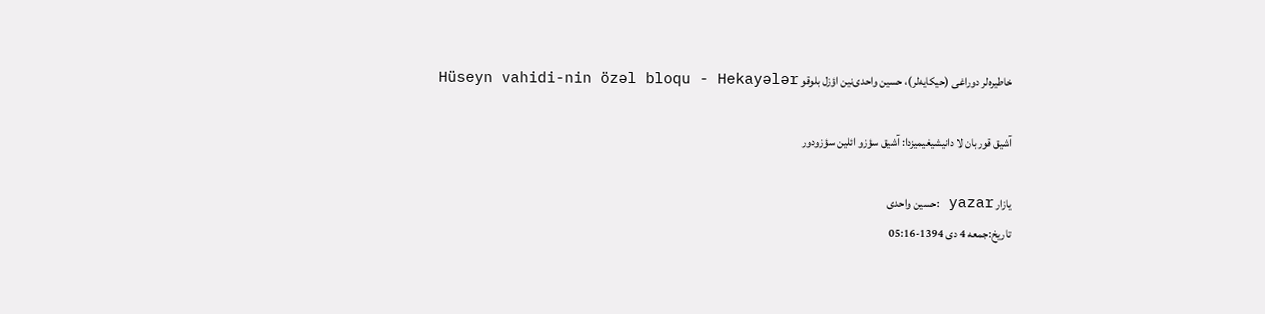خاطیره‌لر دوراغی (حیکایه‌لر)، حسین واحدی‌نین اؤزل بلوقو Hüseyn vahidi-nin özəl bloqu - Hekayələr

آشیق قوربان لا دانیشیغیمیزدا: آشیق سؤزو ائلین سؤزودور

یازار yazar :حسین واحدى
تاریخ:جمعه 4 دی 1394-05:16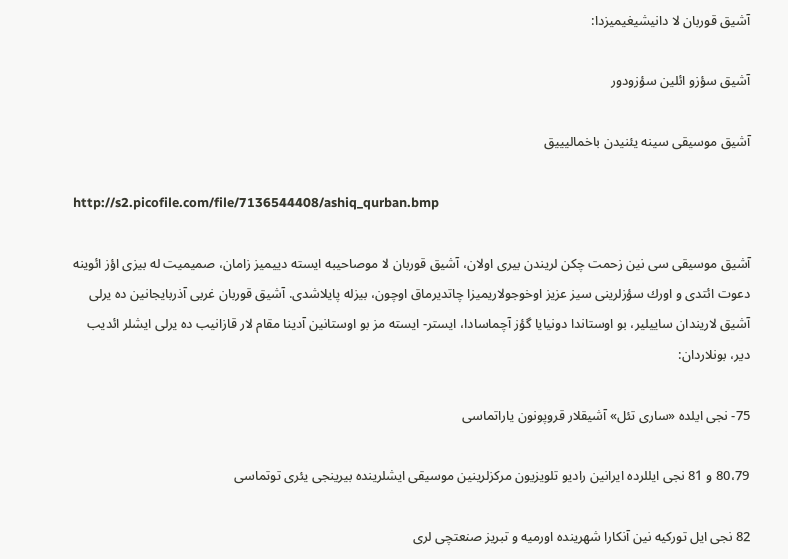آشیق قوربان لا دانیشیغیمیزدا:

آشیق سؤزو ائلین سؤزودور

آشیق موسیقی سینه یئنیدن باخمالیییق

http://s2.picofile.com/file/7136544408/ashiq_qurban.bmp

آشیق موسیقی سی نین زحمت چكن لریندن بیری اولان، آشیق قوربان لا موصاحیبه ایسته دییمیز زامان، صمیمیت له بیزی اؤز ائوینه دعوت ائتدی و اورك سؤزلرینی سیز عزیز اوخوجولاریمیزا چاتدیرماق اوچون، بیزله پایلاشدی. آشیق قوربان غربی آذربایجانین ده یرلی آشیق لاریندان ساییلیر، بو اوستاندا دونیایا گؤز آچماسادا، ایستر- ایسته مز بو اوستانین آدینا مقام لار قازانیب ده یرلی ایشلر ائدیب دیر، بونلاردان:

75- نجی ایلده «ساری تئل» آشیقلار قروپونون یاراتماسی

80،79 و 81 نجی ایللرده ایرانین رادیو تلویزیون مركزلرینین موسیقی ایشلرینده بیرینجی یئری توتماسی

82 نجی ایل توركیه نین آنكارا شهرینده اورمیه و تبریز صنعتچی لری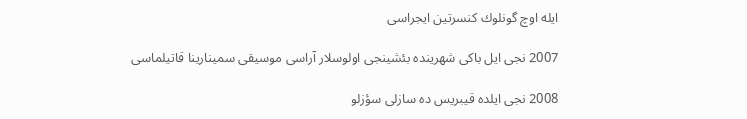ایله اوچ گونلوك كنسرتین ایجراسی

2007 نجی ایل باكی شهرینده بئشینجی اولوسلار آراسی موسیقی سمینارینا قاتیلماسی

2008 نجی ایلده قیبریس ده سازلی سؤزلو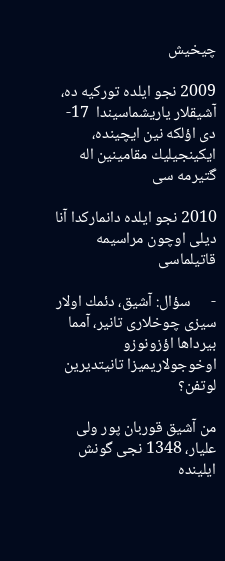چیخیش

2009 نجو ایلده توركیه ده، آشیقلار یاریشماسیندا  17- دی اؤلكه نین ایچینده، ایكینجیلیك مقامینین اله گتیرمه سی

2010 نجو ایلده دانماركدا آنا دیلی اوچون مراسیمه قاتیلماسی

-      سؤال: آشیق، دئمك اولار سیزی چوخلاری تانیر، آمما بیرداها اؤزونوزو اوخوجولاریمیزا تانیتدیرین لوتفن؟

من آشیق قوربان پور ولی علیار، 1348 نجی گونش ایلینده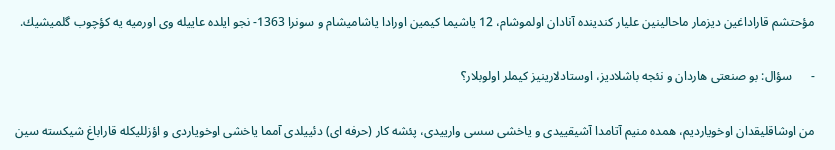مؤحتشم قاراداغین دیزمار ماحالینین علیار كندینده آنادان اولموشام، 12 یاشیما كیمین اورادا یاشامیشام و سونرا 1363- نجو ایلده عاییله وی اورمیه یه كؤچوب گلمیشیك.

-      سؤال: بو صنعتی هاردان و نئجه باشلادیز، اوستادلارینیز كیملر اولوبلار؟

من اوشاقلیقدان اوخویاردیم، همده منیم آتامدا آشیقییدی و یاخشی سسی وارییدی، پئشه كار (حرفه ای) دئییلدی آمما یاخشی اوخویاردی و اؤزللیكله قاراباغ شیكسته سین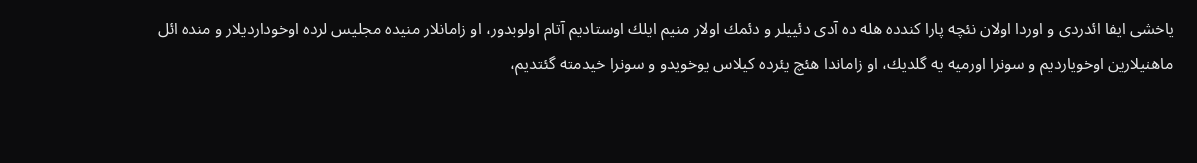یاخشی ایفا ائدردی و اوردا اولان نئچه پارا كندده هله ده آدی دئییلر و دئمك اولار منیم ایلك اوستادیم آتام اولوبدور، او زامانلار منیده مجلیس لرده اوخوداردیلار و منده ائل ماهنیلارین اوخویاردیم و سونرا اورمیه یه گلدیك، او زاماندا هئچ یئرده كیلاس یوخویدو و سونرا خیدمته گئتدیم،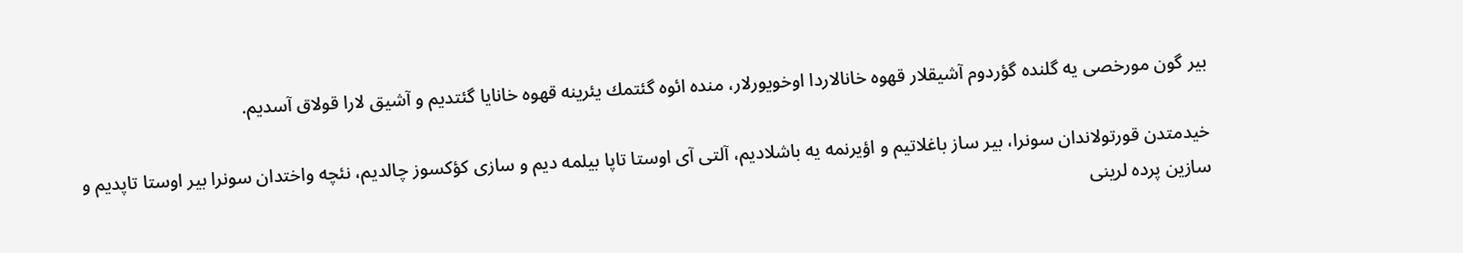بیر گون مورخصی یه گلنده گؤردوم آشیقلار قهوه خانالاردا اوخویورلار، منده ائوه گئتمك یئرینه قهوه خانایا گئتدیم و آشیق لارا قولاق آسدیم.

خیدمتدن قورتولاندان سونرا، بیر ساز باغلاتیم و اؤیرنمه یه باشلادیم، آلتی آی اوستا تاپا بیلمه دیم و سازی كؤكسوز چالدیم، نئچه واختدان سونرا بیر اوستا تاپدیم و سازین پرده لرینی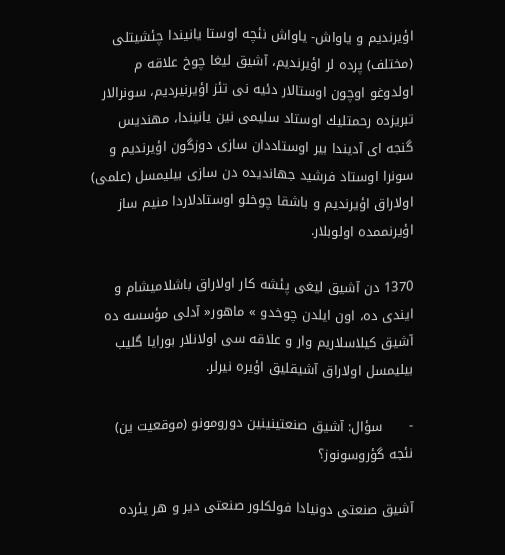اؤیرندیم و یاواش- یاواش نئچه اوستا یانیندا چئشیتلی (مختلف) پرده لر اؤیرندیم، آشیق لیغا چوخ علاقه م  اولدوغو اوچون اوستالار دئیه نی تئز اؤیرنیردیم، سونرالار تبریزده رحمتلیك اوستاد سلیمی نین یانیندا، مهندیس گنجه ای آدیندا بیر اوستاددان سازی دوزگون اؤیرندیم و سونرا اوستاد فرشید جهاندیده دن سازی بیلیمسل (علمی) اولاراق اؤیرندیم و باشقا چوخلو اوستادلاردا منیم ساز اؤیرنممده اولوبلار.

1370 دن آشیق لیغی پئشه كار اولاراق باشلامیشام و ایندی ده، اون ایلدن چوخدو » ماهور« آدلی مؤسسه ده آشیق كیلاسلاریم وار و علاقه سی اولانلار بورایا گلیب بیلیمسل اولاراق آشیقلیق اؤیره نیرلر.

-      سؤال: آشیق صنعتینینین دورومونو (موقعیت ین) نئجه گؤروسونوز؟

آشیق صنعتی دونیادا فولكلور صنعتی دیر و هر یئرده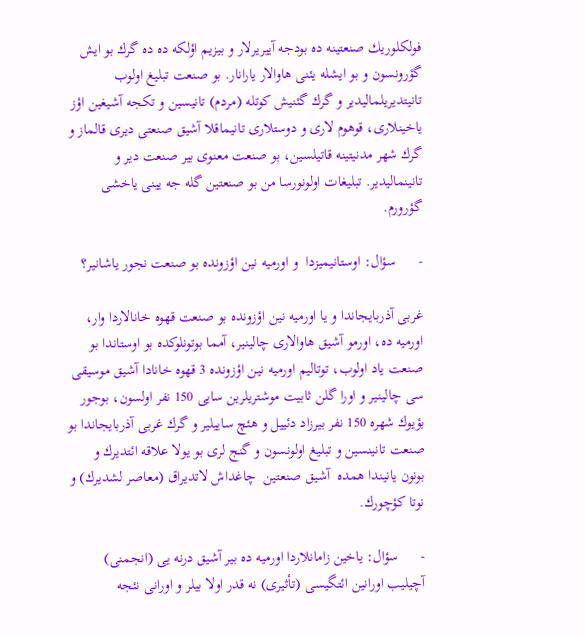فولكلوریك صنعتینه ده بودجه آییریرلار و بیزیم اؤلكه ده ده گرك بو ایش گؤرونسون و بو ایشله یئنی هاوالار یارانار. بو صنعت تبلیغ اولوب تانیتدیریلمالیدیر و گرك گئنیش كوتله (مردم) تانیسین و تكجه آشیغین اؤز یاخینلاری، قوهوم لاری و دوستلاری تانیماقلا آشیق صنعتی دیری قالماز و گرك شهر مدنیتینه قاتیلسین، بو صنعت معنوی بیر صنعت دیر و تانینمالیدیر. تبلیغات اولونورسا من بو صنعتین گله جه یینی یاخشی گؤرورم.

-      سؤال: اوستانیمیزدا  و اورمیه نین اؤزونده بو صنعت نجور یاشانیر؟

غربی آذربایجاندا و یا اورمیه نین اؤزونده بو صنعت قهوه خانالاردا وار، اورمیه ده، اورمو آشیق هاوالاری چالینیر، آمما بوتونلوكده بو اوستاندا بو صنعت یاد اولوب، توتالیم اورمیه نین اؤزونده 3 قهوه خانادا آشیق موسیقی سی چالینیر و اورا گلن ثابیت موشتریلرین سایی 150 نفر اولسون، بوجور بؤیوك شهره 150 نفر بیرزاد دئییل و هئچ ساییلیر و گرك غربی آذربایجاندا بو صنعت تانینسین و تبلیغ اولونسون و گنج لری بو یولا علاقه ائتدیرك و بونون یانیندا همده  آشیق صنعتین  چاغداش لاتدیراق (معاصر لشدیرك) و نوتا كؤچورك.

-      سؤال: یاخین زامانلاردا اورمیه ده بیر آشیق درنه یی (انجمنی) آچیلیب اورانین ائتگیسی (تأثیری) نه قدر اولا بیلر و اورانی نئجه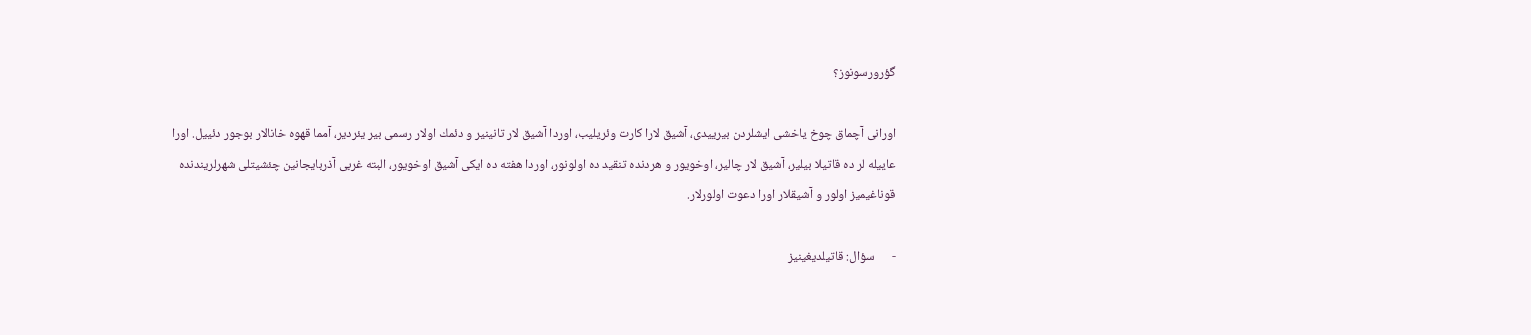گؤرورسونوز؟

اورانی آچماق چوخ یاخشی ایشلردن بیرییدی، آشیق لارا كارت وئریلیب، اوردا آشیق لار تانینیر و دئمك اولار رسمی بیر یئردیر، آمما قهوه خانالار بوجور دئییل. اورا عاییله لر ده قاتیلا بیلیر، آشیق لار چالیر، اوخویور و هردنده تنقید ده اولونور، اوردا هفته ده ایكی آشیق اوخویور، البته غربی آذربایجانین چئشیتلی شهرلریندنده قوناغیمیز اولور و آشیقلار اورا دعوت اولورلار.

-      سؤال: قاتیلدیغینیز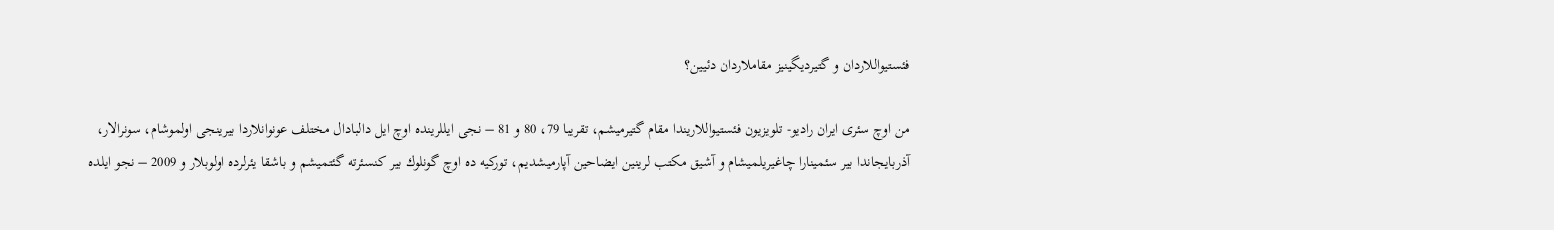فئستیواللاردان و گتیردیگینیز مقاملاردان دئیین؟

من اوچ سئری ایران رادیو- تلویزیون فئستیواللاریندا مقام گتیرمیشم، تقریبا 79، 80 و 81 – نجی ایللرینده اوچ ایل دالبادال مختلف عونوانلاردا بیرینجی اولموشام، سونرالار، آذربایجاندا بیر سئمینارا چاغیریلمیشام و آشیق مكتب لرینین ایضاحین آپارمیشدیم، توركیه ده اوچ گونلوك بیر كنسئرته گئتمیشم و باشقا یئرلرده اولوبلار و 2009 – نجو ایلده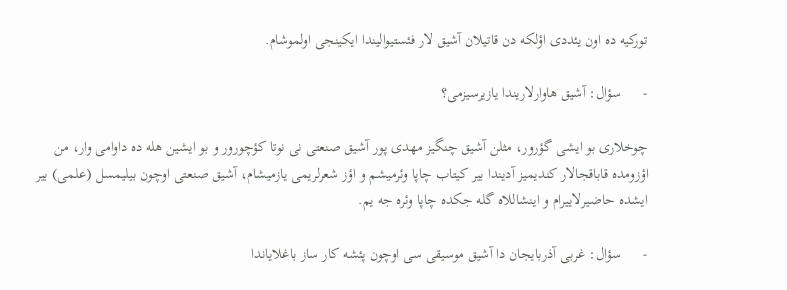توركیه ده اون یئددی اؤلكه دن قاتیلان آشیق لار فئستیوالیندا ایكینجی اولموشام.

-      سؤال: آشیق هاوارلاریندا یازیرسیزمی؟

چوخلاری بو ایشی گؤرور، مثلن آشیق چنگیز مهدی پور آشیق صنعتی نی نوتا كؤچورور و بو ایشین هله ده داوامی وار، من اؤزومده قاباقجالار كندیمیز آدیندا بیر كیتاب چاپا وئرمیشم و اؤز شعرلریمی یازمیشام، آشیق صنعتی اوچون بیلیمسل (علمی) بیر ایشده حاضیرلاییرام و اینشاللاه گله جكده چاپا وئره جه یم.

-      سؤال: غربی آذربایجان دا آشیق موسیقی سی اوچون پئشه كار ساز باغلایاندا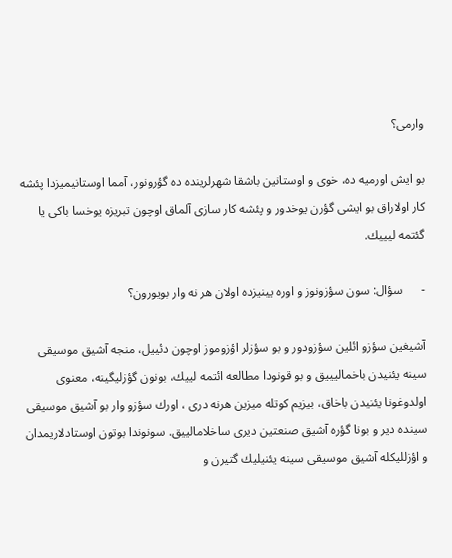وارمی؟

بو ایش اورمیه ده، خوی و اوستانین باشقا شهرلرینده ده گؤرونور، آمما اوستانیمیزدا پئشه كار اولاراق بو ایشی گؤرن یوخدور و پئشه كار سازی آلماق اوچون تبریزه یوخسا باكی یا گئتمه لیییك.

-      سؤال: سون سؤزونوز و اوره یینیزده اولان هر نه وار بویورون؟

آشیغین سؤزو ائلین سؤزودور و بو سؤزلر اؤزوموز اوچون دئییل، منجه آشیق موسیقی سینه یئنیدن باخمالیییق و بو قونودا مطالعه ائتمه لییك، بونون گؤزلیگینه، معنوی اولدوغونا یئنیدن باخاق، بیزیم كوتله میزین هرنه دری ، اورك سؤزو وار بو آشیق موسیقی سینده دیر و بونا گؤره آشیق صنعتین دیری ساخلامالییق. سونوندا بوتون اوستادلاریمدان و اؤزللیكله آشیق موسیقی سینه یئنیلیك گتیرن و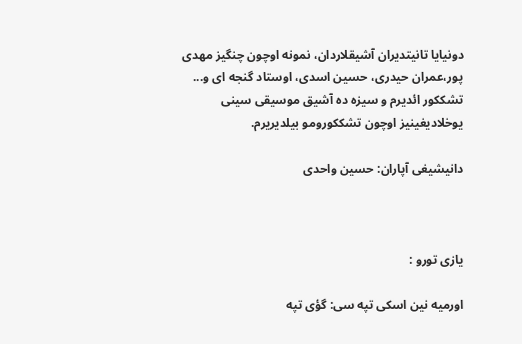دونیایا تانیتدیران آشیقلاردان، نمونه اوچون چنگیز مهدی پور،عمران حیدری، حسین اسدی، اوستاد گنجه ای و... تشككور ائدیرم و سیزه ده آشیق موسیقی سینی یوخلادیغینیز اوچون تشككورومو بیلدیریرم.

دانیشیغی آپاران: حسین واحدی



یازی تورو :

اورمیه نین اسكی تپه سی: گؤی تپه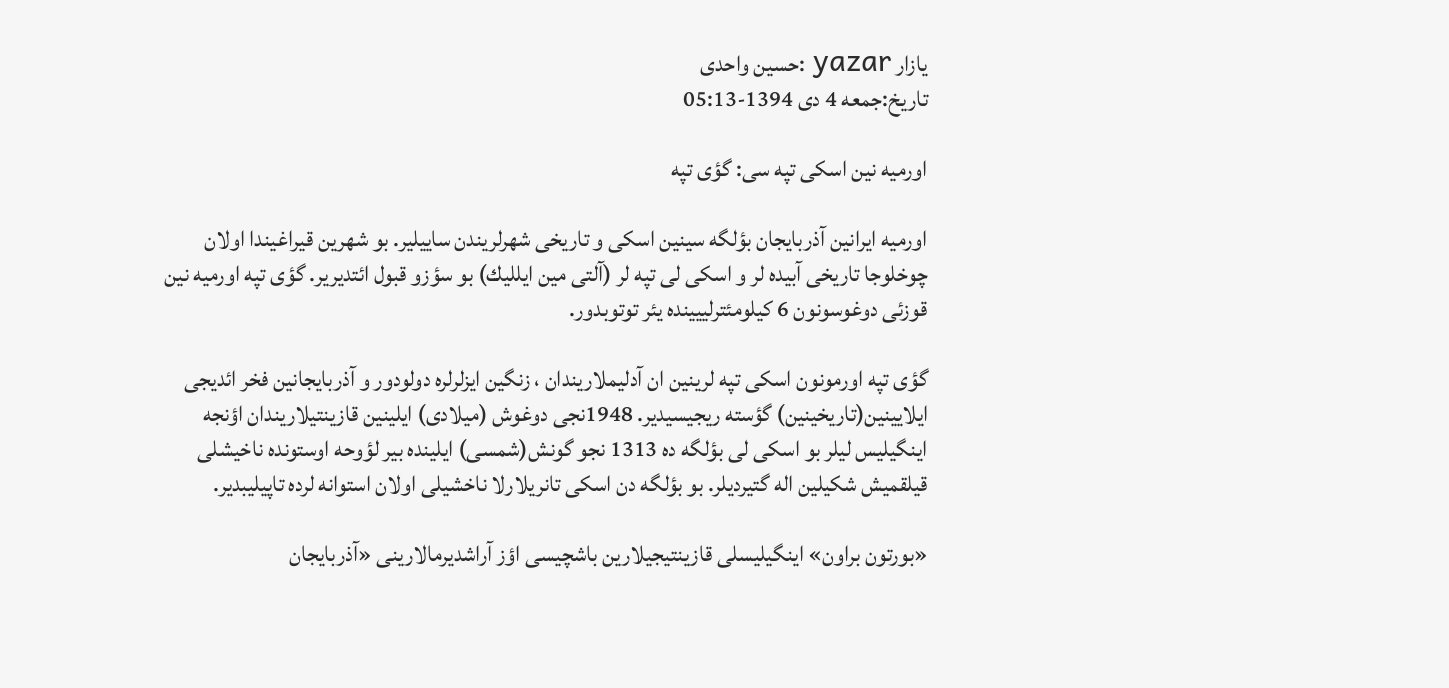یازار yazar :حسین واحدى
تاریخ:جمعه 4 دی 1394-05:13

اورمیه نین اسكی تپه سی: گؤی تپه

اورمیه ایرانین آذربایجان بؤلگه سینین اسكی و تاریخی شهرلریندن ساییلیر. بو شهرین قیراغیندا اولان چوخلوجا تاریخی آبیده لر و اسكی لی تپه لر (آلتی مین ایللیك) بو سؤزو قبول ائتدیریر. گؤی تپه اورمیه نین قوزئی دوغوسونون 6 كیلومئترلییینده یئر توتوبدور.

گؤی تپه اورمونون اسكی تپه لرینین ان آدلیملاریندان ، زنگین ایزلرلره دولودور و آذربایجانین فخر ائدیجی ایلایینین(تاریخینین) گؤسته ریجیسیدیر. 1948نجی دوغوش (میلادی) ایلینین قازینتیلاریندان اؤنجه اینگیلیس لیلر بو اسكی لی بؤلگه ده 1313 نجو گونش(شمسی) ایلینده بیر لؤوحه اوستونده ناخیشلی قیلقمیش شكیلین اله گتیردیلر. بو بؤلگه دن اسكی تانریلارلا ناخشیلی اولان استوانه لرده تاپیلیبدیر.

«بورتون براون» اینگیلیسلی قازینتیجیلارین باشچیسی اؤز آراشدیرمالارینی «آذربایجان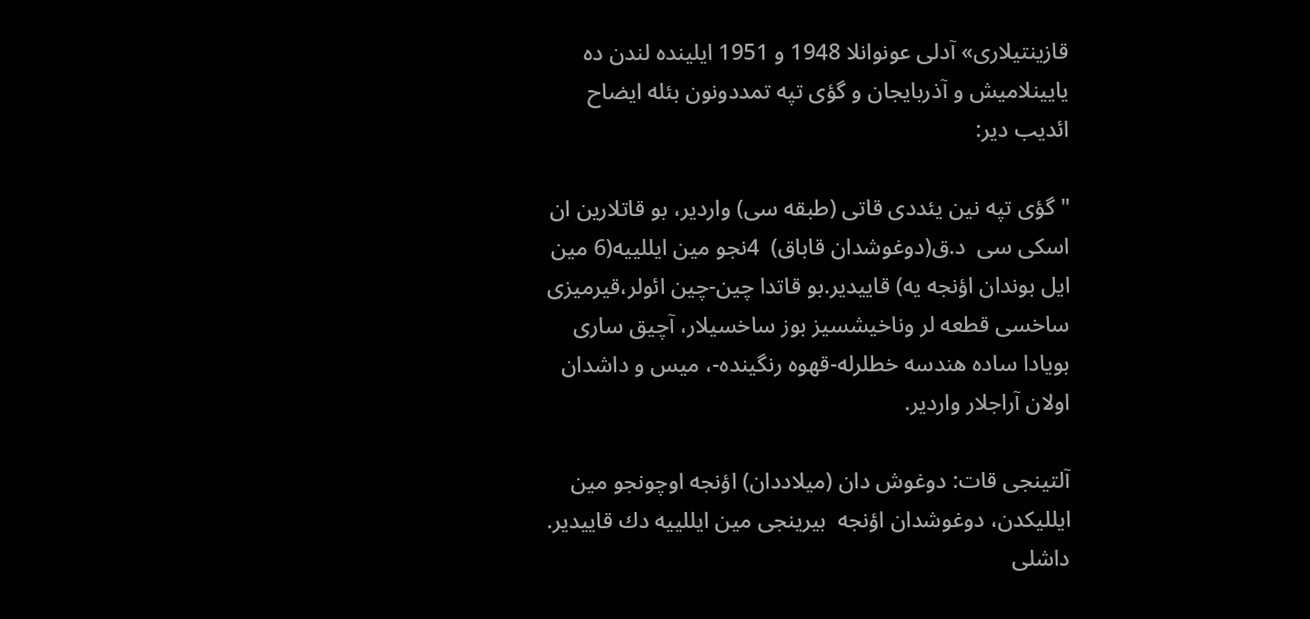قازینتیلاری» آدلی عونوانلا 1948 و 1951 ایلینده لندن ده یایینلامیش و آذربایجان و گؤی تپه تمددونون بئله ایضاح ائدیب دیر:

" گؤی تپه نین یئددی قاتی (طبقه سی) واردیر، بو قاتلارین ان اسكی سی  د.ق(دوغوشدان قاباق)  4نجو مین ایللییه(6 مین ایل بوندان اؤنجه یه) قاییدیر.بو قاتدا چین-چین ائولر،قیرمیزی ساخسی قطعه لر وناخیشسیز بوز ساخسیلار، آچیق ساری بویادا ساده هندسه خطلرله-قهوه رنگینده-، میس و داشدان اولان آراجلار واردیر.

آلتینجی قات: دوغوش دان (میلاددان) اؤنجه اوچونجو مین ایللیكدن، دوغوشدان اؤنجه  بیرینجی مین ایللییه دك قاییدیر. داشلی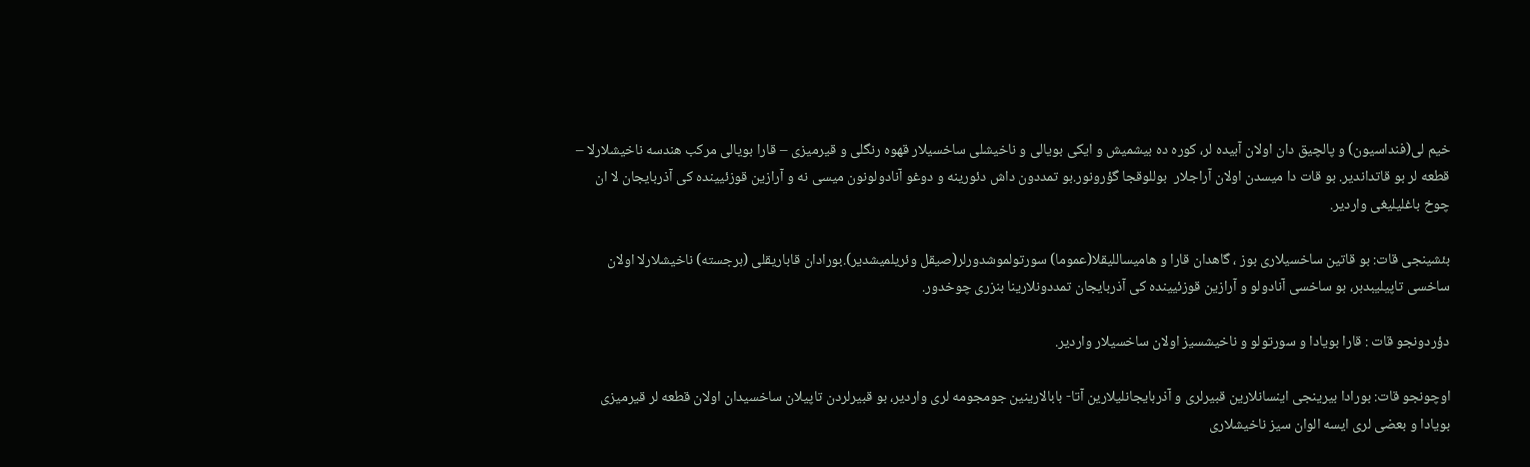خیم لی(فنداسیون) و پالچیق دان اولان آبیده لر، كوره ده بیشمیش و ایكی بویالی و ناخیشلی ساخسیلار قهوه رنگلی و قیرمیزی – قارا بویالی مركب هندسه ناخیشلارلا – قطعه لر بو قاتداندیر. بو قات دا میسدن اولان آراجلار  بوللوقجا گؤرونور.بو تمددون داش دئورینه و دوغو آنادولونون میسی نه و آرازین قوزئیینده كی آذربایجان لا ان چوخ باغلیلیغی واردیر.

بئشینجی قات: بو قاتین ساخسیلاری بوز ، گاهدان قارا و هامیساللیقلا(عموما) سورتولموشدورلر(صیقل وئریلمیشدیر).بورادان قاباریقلی (برجسته) ناخیشلارلا اولان ساخسی تاپیلیبدبر، بو ساخسی آنادولو و آرازین قوزئیینده كی آذربایجان تمددونلارینا بنزری چوخدور.

دؤردونجو قات : قارا بویادا و سورتولو و ناخیشسیز اولان ساخسیلار واردیر.

اوچونجو قات: بورادا بیرینجی اینسانلارین قبیرلری و آذربایجانلیلارین آتا- بابالارینین جومجومه لری واردیر، بو قبیرلردن تاپیلان ساخسیدان اولان قطعه لر قیرمیزی بویادا و بعضی لری ایسه الوان سیز ناخیشلاری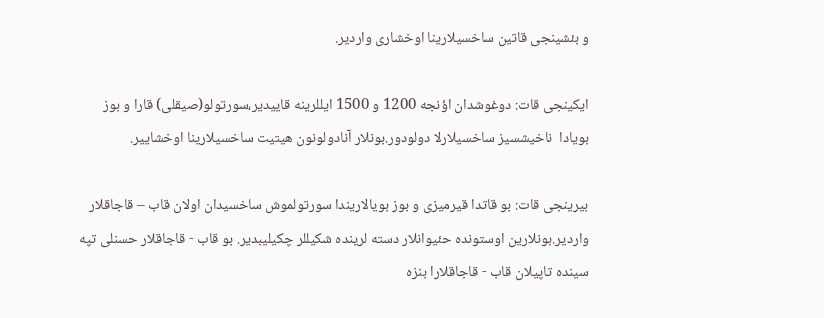و بئشینجی قاتین ساخسیلارینا اوخشاری واردیر.

ایكینجی قات: دوغوشدان اؤنجه 1200 و 1500 ایللرینه قاییدیر،سورتولو(صیقلی) قارا و بوز بویادا  ناخیشسیز ساخسیلارلا دولودور.بونلار آنادولونون هیتیت ساخسیلارینا اوخشاییر.

بیرینجی قات: بو قاتدا قیرمیزی و بوز بویالاریندا سورتولموش ساخسیدان اولان قاب – قاجاقلار واردیر.بونلارین اوستونده حئیوانلار دسته لرینده شكیللر چكیلیبدیر. بو قاب - قاجاقلار حسنلی تپه سینده تاپیلان قاب - قاجاقلارا بنزه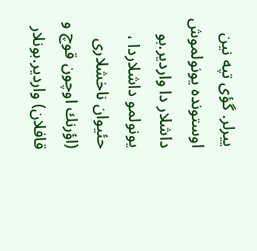ییرلر. گؤی تپه نین اوستونده یونولموش داشلار دا واردیر.بو  یونولمو داشلاردا ، حئیوان ناخشلاری (اؤرنك اوچون قوچ و قافلان) واردیر.بونلار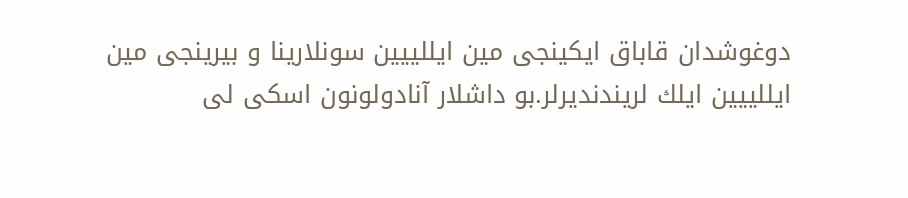دوغوشدان قاباق ایكینجی مین ایللییین سونلارینا و بیرینجی مین ایللییین ایلك لریندندیرلر.بو داشلار آنادولونون اسكی لی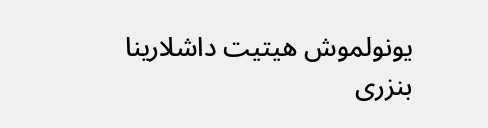یونولموش هیتیت داشلارینا بنزری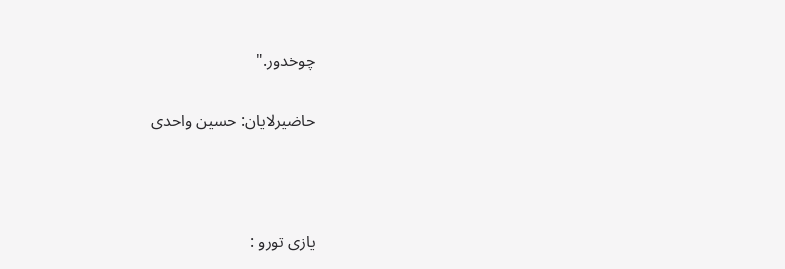چوخدور."

حاضیرلایان: حسین واحدی



یازی تورو :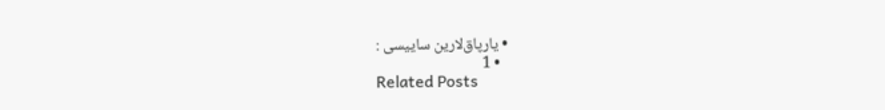• یارپاق‌لارین ساییسی :
  • 1
Related Posts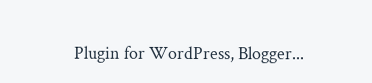Plugin for WordPress, Blogger...